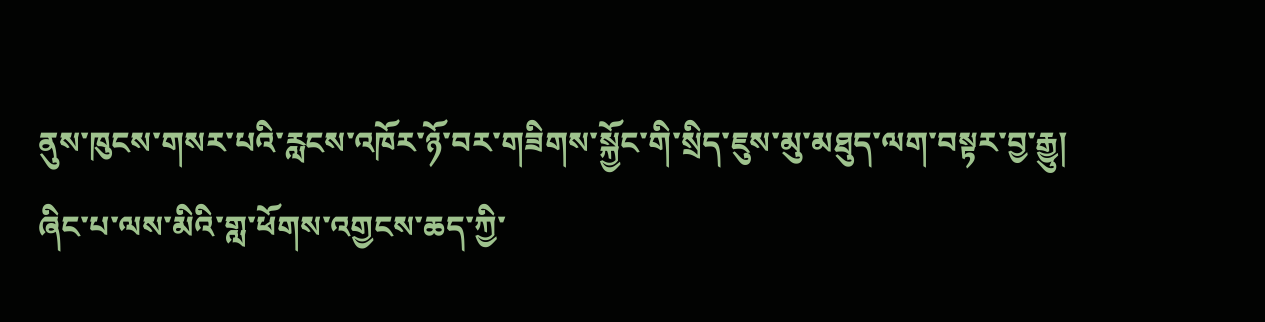ནུས་ཁུངས་གསར་པའི་རླངས་འཁོར་ཉོ་བར་གཟིགས་སྐྱོང་གི་སྲིད་ཇུས་མུ་མཐུད་ལག་བསྟར་བྱ་རྒྱུ།
ཞིང་པ་ལས་མིའི་གླ་ཕོགས་འགྱངས་ཆད་ཀྱི་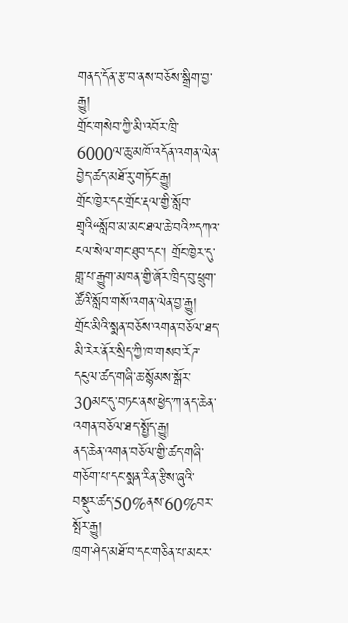གནད་དོན་རྩ་བ་ནས་བཅོས་སྒྲིག་བྱ་རྒྱུ།
གྲོང་གསེབ་ཀྱི་མི་འབོར་ཁྲི་6000ལ་ཆུ་མཁོ་འདོན་འགན་ལེན་བྱེད་ཚད་མཐོ་རུ་གཏོང་རྒྱུ།
གྲོང་ཁྱེར་དང་གྲོང་རྡལ་གྱི་སློབ་གྲྭའི“སློབ་མ་མང་ཐལ་ཆེ་བའི”དཀའ་ངལ་སེལ་གང་ཐུབ་དང་། གྲོང་ཁྱེར་དུ་གླ་པ་རྒྱུག་མཁན་གྱི་ཞོར་ཁྲིད་བུ་ཕྲུག་ཚོའི་སློབ་གསོ་འགན་ལེན་བྱ་རྒྱུ།
གྲོང་མིའི་སྨན་བཅོས་འགན་བཅོལ་ཐད་མི་རེར་ནོར་སྲིད་ཀྱི་ཁ་གསབ་རོཌ་དངུལ་ཚད་གཞི་ཆ་སྙོམས་སྒོར་30མང་དུ་བཏང་ནས་ཕྱེད་ཀ་ནད་ཆེན་འགན་བཅོལ་ཐད་སྤྱོད་རྒྱུ།
ནད་ཆེན་འགན་བཅོལ་གྱི་ཚད་གཞི་གཅོག་པ་དང་སྨན་རིན་རྩིས་ཞུའི་བསྡུར་ཚད་50%ནས་60%བར་སྤོར་རྒྱུ།
ཁྲག་ཤེད་མཐོ་བ་དང་གཅིན་པ་མངར་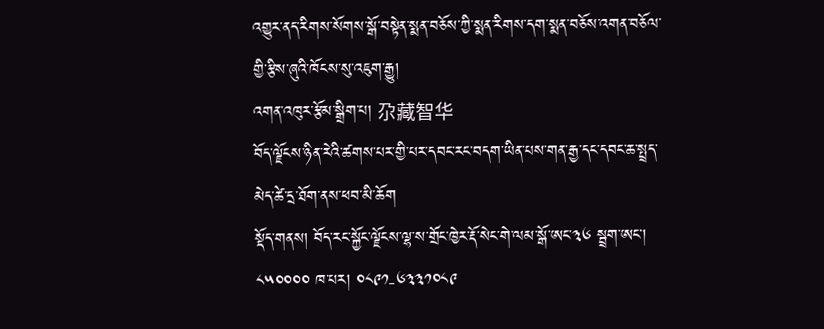འགྱུར་ནད་རིགས་སོགས་སྒོ་བསྟེན་སྨན་བཅོས་ཀྱི་སྨན་རིགས་དག་སྨན་བཅོས་འགན་བཅོལ་གྱི་རྩིས་ཞུའི་ཁོངས་སུ་འཇུག་རྒྱུ།
འགན་འཁུར་རྩོམ་སྒྲིག་པ། 尕藏智华
བོད་ལྗོངས་ཉིན་རེའི་ཚགས་པར་གྱི་པར་དབང་རང་བདག་ཡིན་པས་གན་རྒྱ་དང་དབང་ཆ་སྤྲད་མེད་ཚེ་དྲ་ཐོག་ནས་ཕབ་མི་ཆོག
སྡོད་གནས། བོད་རང་སྐྱོང་ལྗོངས་ལྷ་ས་གྲོང་ཁྱེར་རྡོ་སེང་གེ་ལམ་སྒོ་ཨང་༣༦ སྦྲག་ཨང། ༨༥༠༠༠༠ ཁ་པར། ༠༨༩༡-༦༣༣༡༠༨༩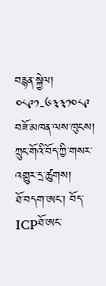བརྙན་སྐྱེལ། ༠༨༩༡-༦༣༣༡༠༨༩
བཟོ་མཁན་ལས་ཁུངས། ཀྲུང་གོའི་བོད་ཀྱི་གསར་འགྱུར་དྲ་ཚུགས།
ཐོ་བདག་ཨང་། བོད་ICPཐོ་ཨང་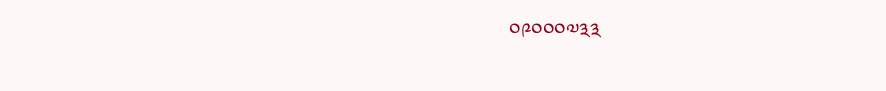༠༩༠༠༠༧༣༣